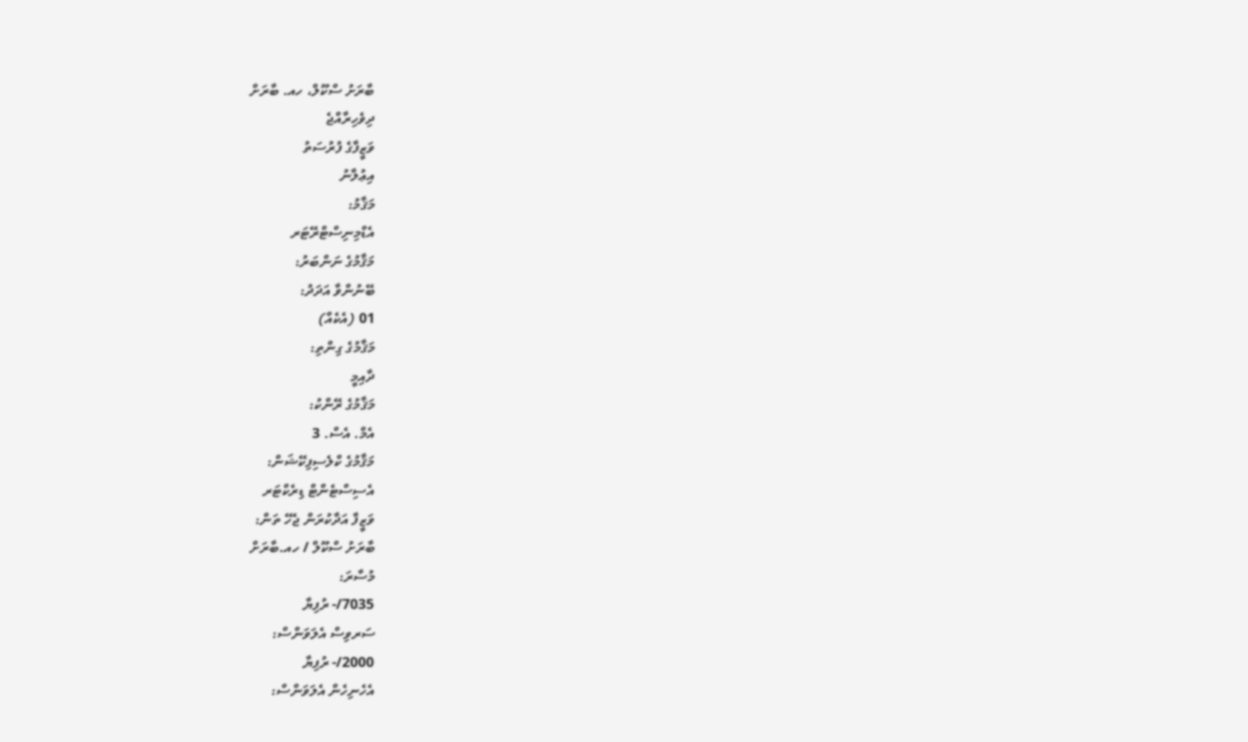ބާރަށު ސްކޫލް، ހއ. ބާރަށް
ދިވެހިރާއްޖެ
ވަޒީފާގެ ފުރުސަތު
އިޢުލާނު
މަޤާމު:
އެޑްމިނިސްޓްރޭޓަރ
މަޤާމުގެ ނަންބަރު:
ބޭނުންވާ އަދަދު:
01 (އެކެއް)
މަޤާމުގެ ގިންތި:
ދާއިމީ
މަޤާމުގެ ރޭންކު:
އެމް. އެސް. 3
މަޤާމުގެ ކްލެސިފިކޭޝަން:
އެސިސްޓެންޓް ޑިރެކްޓަރ
ވަޒީފާ އަދާކުރަން ޖެހޭ ތަން:
ބާރަށު ސްކޫލް / ހއ.ބާރަށް
މުސާރަ:
7035/- ރުފިޔާ
ސަރވިސް އެލަވަންސް:
2000/- ރުފިޔާ
އެހެނިހެން އެލަވަންސް: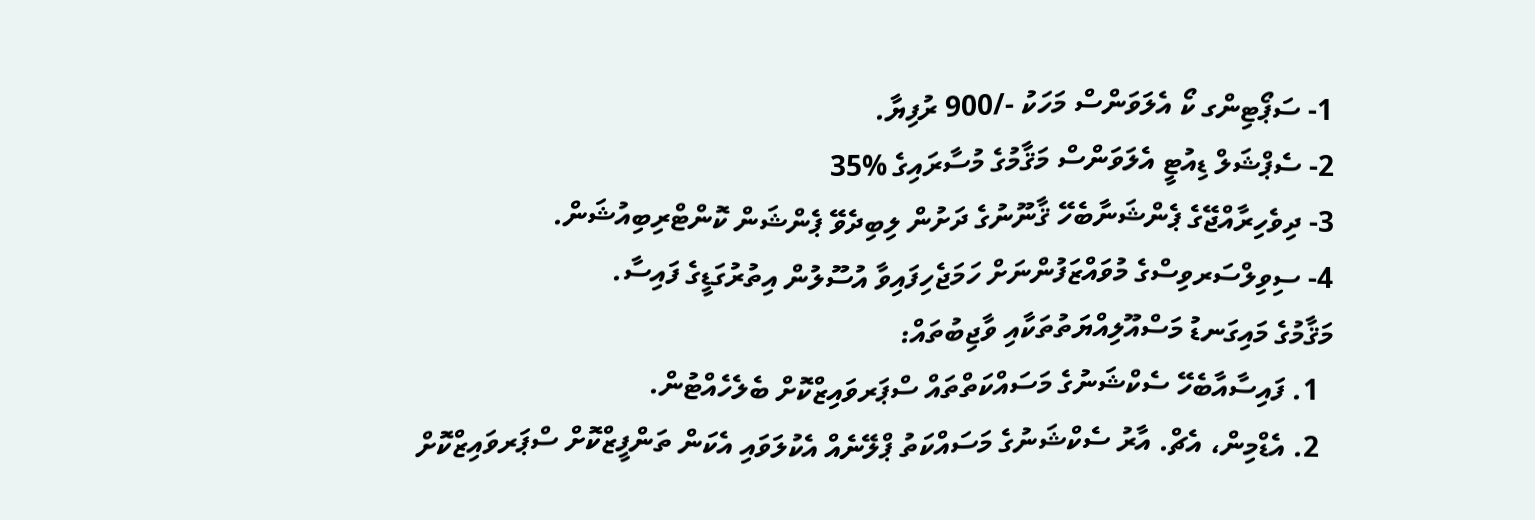1- ސަޕޯޓިންގ ކޯ އެލަވަންސް މަހަކު -/900 ރުފިޔާ.
2- ސެޕްޝަލް ޑިއުޓީ އެލަވަންސް މަޤާމުގެ މުސާރައިގެ %35
3- ދިވެހިރާއްޖޭގެ ޕެންޝަނާބެހޭ ޤާނޫނުގެ ދަށުން ލިބިދެވޭ ޕެންޝަން ކޮންޓްރިބިއުޝަން.
4- ސިވިލްސަރވިސްގެ މުވައްޒަފުންނަށް ހަމަޖެހިފައިވާ އުސޫލުން އިތުރުގަޑީގެ ފައިސާ.
މަޤާމުގެ މައިގަނޑު މަސްއޫލިއްޔަތުތަކާއި ވާޖިބުތައް:
  1. ފައިސާއާބެހޭ ސެކްޝަނުގެ މަސައްކަތްތައް ސްޕަރވައިޒްކޮށް ބެލެހެއްޓުން.
  2. އެޑްމިން، އެޗް. އާރު ސެކްޝަނުގެ މަސައްކަތު ޕްލޭނެއް އެކުލަވައި އެކަން ތަންފީޒްކޮށް ސްޕަރވައިޒްކޮށް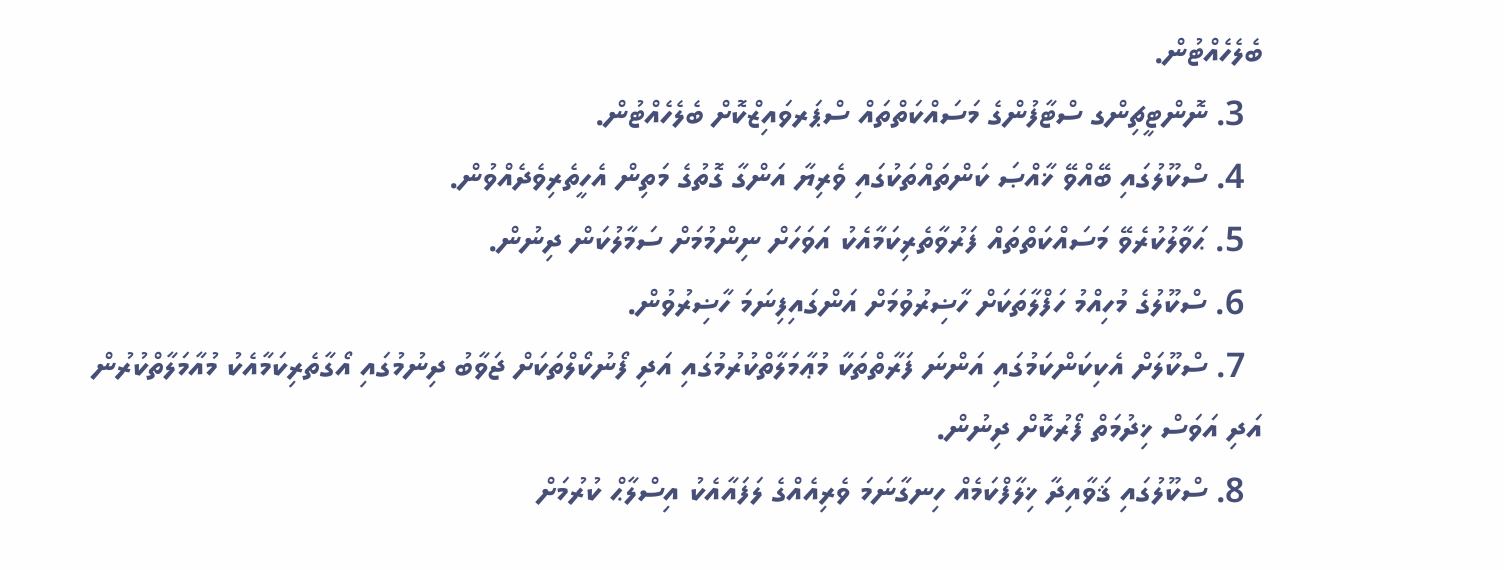ބެލެހެއްޓުން.
  3. ނޮންޓީޗިންގ ސްޓާފުންގެ މަސައްކަތްތައް ސްޕަރވައިޒްކޮށް ބެލެހެއްޓުން.
  4. ސްކޫލުގައި ބޭއްވޭ ޚާއްޞަ ކަންތައްތަކުގައި ވެރިޔާ އަންގާ ގޮތުގެ މަތިން އެހީތެރިވެދެއްވުން.
  5. ޙަވާލުކުރެވޭ މަސައްކަތްތައް ފަރުވާތެރިކަމާއެކު އަވަހަށް ނިންމުމަށް ސަމާލުކަން ދިނުން.
  6. ސްކޫލުގެ މުހިއްމު ހަފްލާތަކަށް ހާޟިރުވުމަށް އަންގައިފިނަމަ ހާޟިރުވުން.
  7. ސްކޫލަށް އެކިކަންކަމުގައި އަންނަ ފަރާތްތަކާ މުޢާމަލާތްކުރުމުގައި އަދި ފޯނުކޯލްތަކަށް ޖަވާބު ދިނުމުގައި އޯގާތެރިކަމާއެކު މުއާމަލާތްކުރުން އަދި އަވަސް ޚިދުމަތް ފޯރުކޮށް ދިނުން.
  8. ސްކޫލުގައި ޤަވާއިދާ ޚިލާފްކަމެއް ހިނގާނަމަ ވެރިއެއްގެ ލަފައާއެކު އިސްލާޙް ކުރުމަށް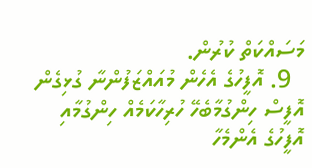މަސައްކަތް ކުރުން.
  9. އޮފީހުގެ އެހެން މުއައްޒަފުންނާ ގުޅިގެން އޮފީސް ހިންގުމާބެހޭ ހުރިހާކަމެއް ހިންގުމާއި އޮފީހުގެ އެންމެހާ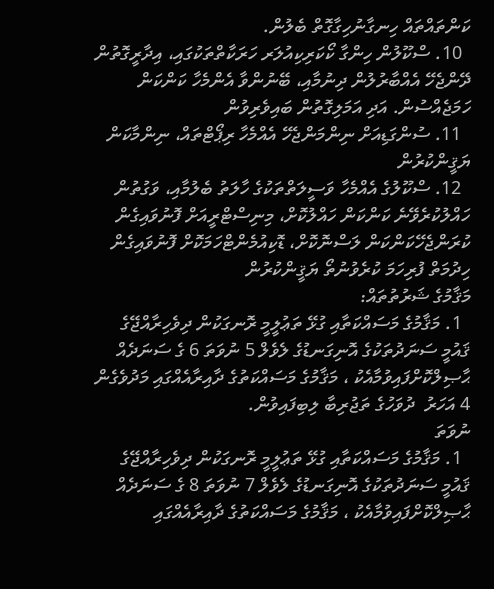ކަންތައްތައް ހިނގާނުހިގާގޮތް ބެލުން.
  10. ސްކޫލުން ހިންގާ ކޯކަރިކިއުލަރ ހަރަކާތްތަކުގައި، އިދާރީގޮތުން ދޭންޖެހޭ އެއްބާރުލުން ދިނުމާއި، ބޭނުންވާ އެންމެހާ ކަންކަން ހަމަޖެއްސުން. އަދި އަމަލިގޮތުން ބައިވެރިވުން
  11. ސުންގަޑިއަށް ނިންމަންޖެހޭ އެއްމެހާ ރިޕޯޓްތައް، ނިންމާކަން ޔަޤީންކުރުން
  12. ސްކޫލުގެ އެއްމެހާ ވަސީލަތްތަކުގެ ހާލަތު ބެލުމާއި، ވަގުތުން ހައްލުކުރެވޭނެ ކަންކަން ހައްލުކޮށް، މިނިސްޓްރީއަށް ފޮނުވައިގެން ކުރަންޖެހޭކަންކަން ލަސްނޮކޮށް، ޑޮކިއުމެންޓްހަމަކޮށް ފޮނުވައިގެން ހިދުމަތް ފުރިހަމަ ކުރެވުނުތޯ ޔަޤީންކުރުން
މަޤާމުގެ ޝަރުތުތައް:
  1. މަޤާމުގެ މަސައްކަތާއި ގުޅޭ ތަޢުލީމީ ރޮނގަކުން ދިވެހިރާއްޖޭގެ ޤައުމީ ސަނަދުތަކުގެ އޮނިގަނޑުގެ ލެވެލް 5 ނުވަތަ 6 ގެ ސަނަދެއް ޙާޞިލްކޮށްފައިވުމާއެކު ، މަޤާމުގެ މަސައްކަތުގެ ދާއިރާއެއްގައި މަދުވެގެން 4 އަހަރު  ދުވަހުގެ ތަޖުރިބާ ލިބިފައިވުން.
ނުވަތަ
  1. މަޤާމުގެ މަސައްކަތާއި ގުޅޭ ތަޢުލީމީ ރޮނގަކުން ދިވެހިރާއްޖޭގެ ޤައުމީ ސަނަދުތަކުގެ އޮނިގަނޑުގެ ލެވެލް 7 ނުވަތަ 8 ގެ ސަނަދެއް ޙާޞިލްކޮށްފައިވުމާއެކު ، މަޤާމުގެ މަސައްކަތުގެ ދާއިރާއެއްގައި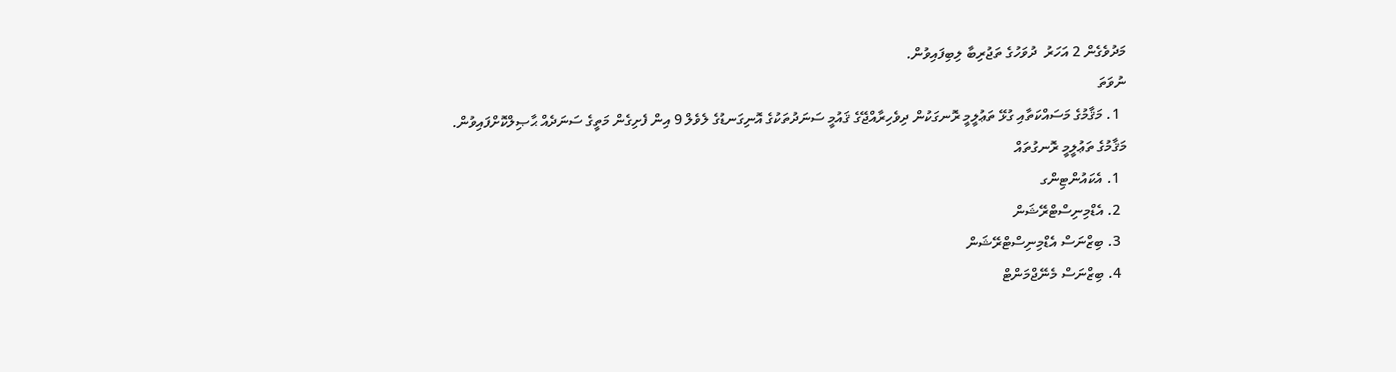މަދުވެގެން 2 އަހަރު  ދުވަހުގެ ތަޖުރިބާ ލިބިފައިވުން.
ނުވަތަ
  1. މަޤާމުގެ މަސައްކަތާއި ގުޅޭ ތަޢުލީމީ ރޮނގަކުން ދިވެހިރާއްޖޭގެ ޤައުމީ ސަނަދުތަކުގެ އޮނިގަނޑުގެ ލެވެލް 9 އިން ފެށިގެން މަތީގެ ސަނަދެއް ޙާޞިލްކޮށްފައިވުން.
މަޤާމުގެ ތަޢުލީމީ ރޮނގުތައް
  1. އެކައުންޓިންގ
  2. އެޑްމިނިސްޓްރޭޝަން
  3. ބިޒްނަސް އެޑްމިނިސްޓްރޭޝަން
  4. ބިޒްނަސް މެނޭޖްމަންޓް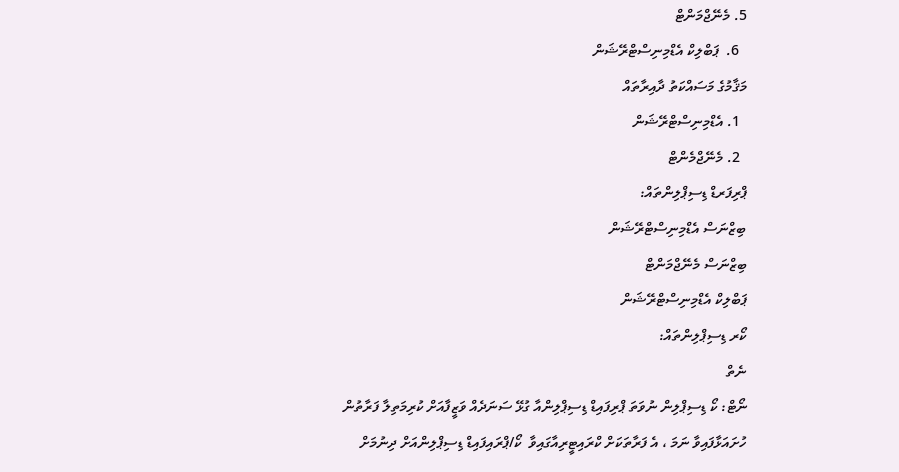5. މެނޭޖްމަންޓް
  6.  ޕަބްލިކް އެޑްމިނިސްޓްރޭޝަން
މަޤާމުގެ މަސައްކަތު ދާއިރާތައް
  1. އެޑްމިނިސްޓްރޭޝަން
  2. މެނޭޖްމެންޓް
ޕްރިފަރޑް ޑިސިޕްލިންތައް:
ބިޒްނަސް އެޑްމިނިސްޓްރޭޝަން
ބިޒްނަސް މެނޭޖްމަންޓް
ޕަބްލިކް އެޑްމިނިސްޓްރޭޝަން
ކޯރ ޑިސިޕްލިންތައް:
ނެތް
ނޯޓް: ކޯ ޑިސިޕްލިން ނުވަތަ ޕްރިފައިޑް ޑިސިޕްލިންއާ ގުޅޭ ސަނަދެއް ވަޒީފާއަށް ކުރިމަތިލާ ފަރާތުން ހުށައަޅާފައިވާ ނަމަ ، އެ ފަރާތަކަށް ކްރައިޓީރިއާގައިވާ  ކޯ/ޕްރައިފައިޑް ޑިސިޕްލިންއަށް ދިނުމަށް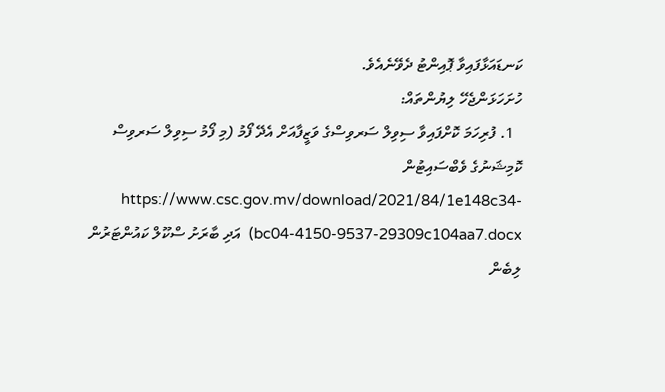ކަނޑައަޅާފައިވާ ޕޮއިންޓު ދެވޭނެއެވެ.
ހުށަހަޅަންޖެހޭ ލިޔުންތައް:
  1. ފުރިހަމަ ކޮށްފައިވާ ސިވިލް ސަރވިސްގެ ވަޒީފާއަށް އެދޭ ފޯމު (މި ފޯމު ސިވިލް ސަރވިސް ކޮމިޝަނުގެ ވެބްސައިޓުން  https://www.csc.gov.mv/download/2021/84/1e148c34-bc04-4150-9537-29309c104aa7.docx)  އަދި ބާރަށު ސްކޫލް ކައުންޓަރުން ލިބެން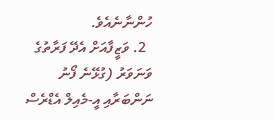ހުންނާނެއެވެ.
  2. ވަޒީފާއަށް އެދޭ ފަރާތުގެ ވަނަވަރު (ގުޅޭނެ ފޯނު ނަންބަރާއި އީ-މެއިލް އެޑްރެސް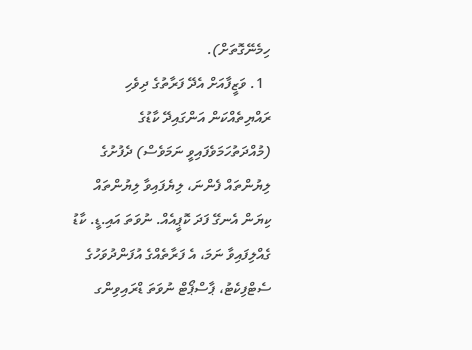ހިމެނޭގޮތަށް).
  1. ވަޒީފާއަށް އެދޭ ފަރާތުގެ ދިވެހި ރައްޔިތެއްކަން އަންގައިދޭ ކާޑުގެ (މުއްދަތުހަމަވެފައިވީ ނަމަވެސް) ދެފުށުގެ ލިޔުންތައް ފެންނަ، ލިޔެފައިވާ ލިޔުންތައް ކިޔަން އެނގޭ ފަދަ ކޮޕީއެއް. ނުވަތަ އައި.ޑީ. ކާޑު ގެއްލިފައިވާ ނަމަ، އެ ފަރާތެއްގެ އުފަންދުވަހުގެ ސެޓްފިކެޓު، ޕާސްޕޯޓް ނުވަތަ ޑްރައިވިންގ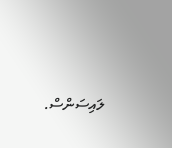ލައިސަންސް.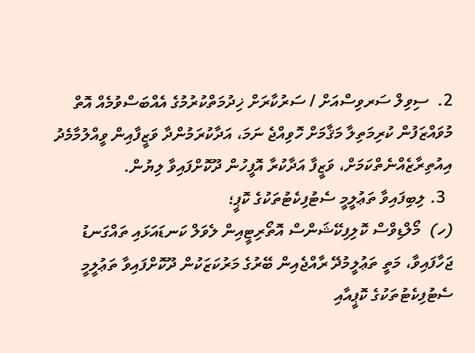2.  ސިވިލް ސަރވިސްއަށް / ސަރުކާރަށް ޚިދުމަތްކުރުމުގެ އެއްބަސްވުމެއް އޮތް މުވައްޒަފުން ކުރިމަތިލާ މަޤާމަށް ހޮވިއްޖެ ނަމަ، އަދާކުރަމުންދާ ވަޒީފާއިން ވީއްލުމާމެދު އިއުތިރާޒެއްނެތްކަމަށް، ވަޒީފާ އަދާކުރާ އޮފީހުން ދޫކޮށްފައިވާ ލިޔުން.
  3. ލިބިފައިވާ ތަޢުލީމީ ސެޓުފިކެޓުތަކުގެ ކޮޕީ؛
(ހ)  މޯލްޑިވްސް ކޮލިފިކޭޝަންސް އޮތޯރިޓީއިން ލެވަލް ކަނޑައަޅައި ތައްގަނޑު ޖަހާފައިވާ، މަތީ ތަޢުލީމުދޭ ރާއްޖެއިން ބޭރުގެ މަރުކަޒަކުން ދޫކޮށްފައިވާ ތަޢުލީމީ ސެޓުފިކެޓުތަކުގެ ކޮޕީއާއި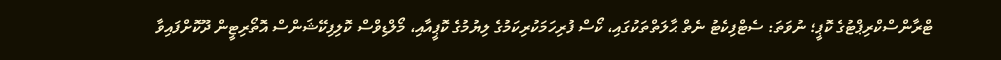ޓްރާންސްކްރިޕްޓުގެ ކޮޕީ؛ ނުވަތަ: ސެޓްފިކެޓު ނެތް ޙާލަތްތަކުގައި، ކޯސް ފުރިހަމަކުރިކަމުގެ ލިޔުމުގެ ކޮޕީއާއި، މޯލްޑިވްސް ކޮލިފިކޭޝަންސް އޮތޯރިޓީން ދޫކޮށްފައިވާ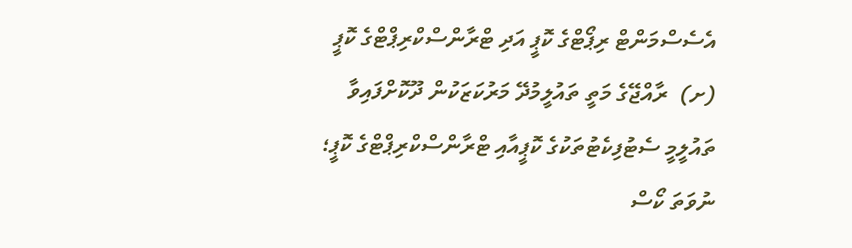އެސެސްމަންޓް ރިޕޯޓްގެ ކޮޕީ އަދި ޓްރާންސްކްރިޕްޓްގެ ކޮޕީ
(ށ)  ރާއްޖޭގެ މަތީ ތައުލީމުދޭ މަރުކަޒަކުން ދޫކޮށްފައިވާ ތައުލީމީ ސެޓުފިކެޓުތަކުގެ ކޮޕީއާއި ޓްރާންސްކްރިޕްޓްގެ ކޮޕީ؛ ނުވަތަ ކޯސް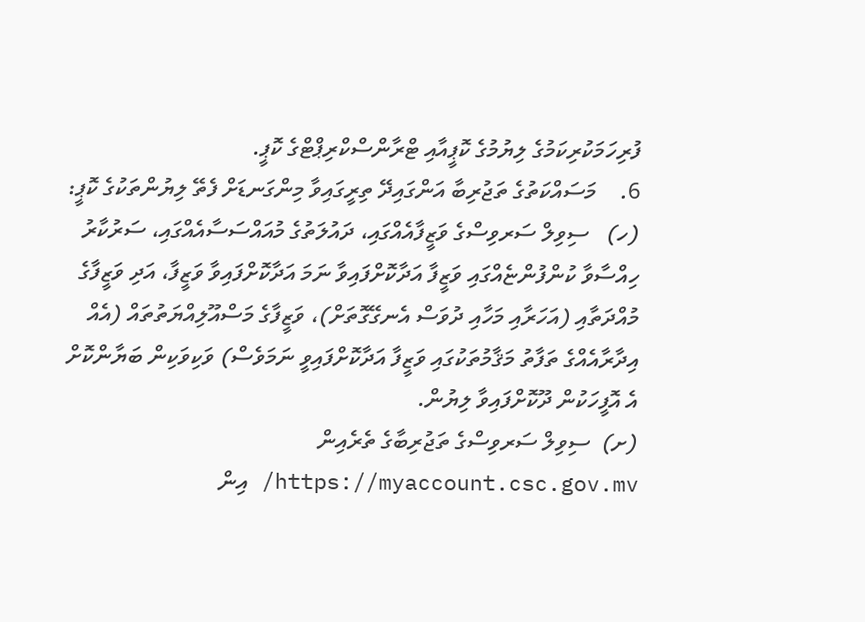ފުރިހަމަކުރިކަމުގެ ލިޔުމުގެ ކޮޕީއާއި ޓްރާންސްކްރިޕްޓްގެ ކޮޕީ.
6.    މަސައްކަތުގެ ތަޖުރިބާ އަންގައިދޭ ތިރީގައިވާ މިންގަނޑަށް ފެތޭ ލިޔުންތަކުގެ ކޮޕީ:
(ހ)   ސިވިލް ސަރވިސްގެ ވަޒީފާއެއްގައި، ދައުލަތުގެ މުއައްސަސާއެއްގައި، ސަރުކާރު ހިއްސާވާ ކުންފުންޏެއްގައި ވަޒީފާ އަދާކޮށްފައިވާ ނަމަ އަދާކޮށްފައިވާ ވަޒީފާ، އަދި ވަޒީފާގެ މުއްދަތާއި (އަހަރާއި މަހާއި ދުވަސް އެނގޭގޮތަށް)، ވަޒީފާގެ މަސްއޫލިއްޔަތުތައް (އެއް އިދާރާއެއްގެ ތަފާތު މަޤާމުތަކުގައި ވަޒީފާ އަދާކޮށްފައިވީ ނަމަވެސް) ވަކިވަކިން ބަޔާންކޮށް އެ އޮފީހަކުން ދޫކޮށްފައިވާ ލިޔުން.
(ށ)  ސިވިލް ސަރވިސްގެ ތަޖުރިބާގެ ތެރެއިން https://myaccount.csc.gov.mv/ އިން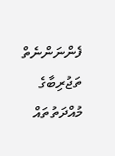ފެންނަންނެތް ތަޖުރިބާގެ މުއްދަތުތައް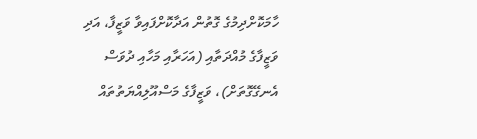ހާމަކޮށްދިމުގެ ގޮތުން އަދާކޮށްފައިވާ ވަޒީފާ، އަދި ވަޒީފާގެ މުއްދަތާއި (އަހަރާއި މަހާއި ދުވަސް އެނގޭގޮތަށް)، ވަޒީފާގެ މަސްއޫލިއްޔަތުތައް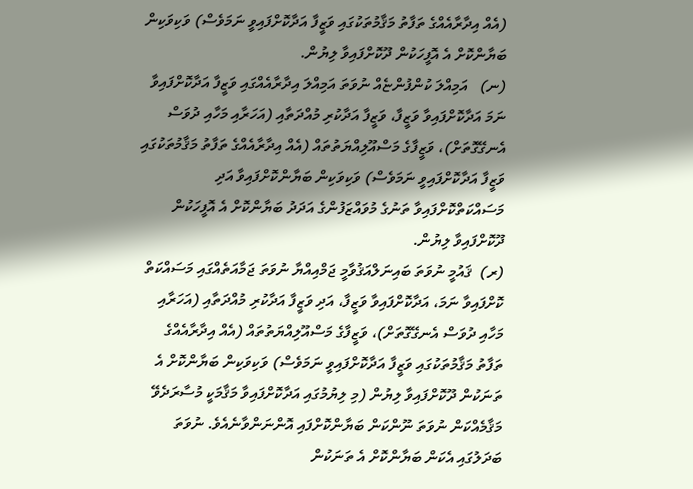(އެއް އިދާރާއެއްގެ ތަފާތު މަޤާމުތަކުގައި ވަޒީފާ އަދާކޮށްފައިވީ ނަމަވެސް) ވަކިވަކިން ބަޔާންކޮށް އެ އޮފީހަކުން ދޫކޮށްފައިވާ ލިޔުން.
(ނ)   އަމިއްލަ ކުންފުންޏެއް ނުވަތަ އަމިއްލަ އިދާރާއެއްގައި ވަޒީފާ އަދާކޮށްފައިވާ ނަމަ އަދާކޮށްފައިވާ ވަޒީފާ، ވަޒީފާ އަދާކުރި މުއްދަތާއި (އަހަރާއި މަހާއި ދުވަސް އެނގޭގޮތަށް)، ވަޒީފާގެ މަސްއޫލިއްޔަތުތައް (އެއް އިދާރާއެއްގެ ތަފާތު މަޤާމުތަކުގައި ވަޒީފާ އަދާކޮށްފައިވީ ނަމަވެސް) ވަކިވަކިން ބަޔާންކޮށްފައިވާ އަދި މަސައްކަތްކޮށްފައިވާ ތަނުގެ މުވައްޒަފުންގެ އަދަދު ބަޔާންކޮށް އެ އޮފީހަކުން ދޫކޮށްފައިވާ ލިޔުން.
(ރ)  ޤައުމީ ނުވަތަ ބައިނަލްއަޤުވާމީ ޖަމްއިއްޔާ ނުވަތަ ޖަމާއަތެއްގައި މަސައްކަތް ކޮށްފައިވާ ނަމަ، އަދާކޮށްފައިވާ ވަޒީފާ، އަދި ވަޒީފާ އަދާކުރި މުއްދަތާއި (އަހަރާއި މަހާއި ދުވަސް އެނގޭގޮތަށް)، ވަޒީފާގެ މަސްއޫލިއްޔަތުތައް (އެއް އިދާރާއެއްގެ ތަފާތު މަޤާމުތަކުގައި ވަޒީފާ އަދާކޮށްފައިވީ ނަމަވެސް) ވަކިވަކިން ބަޔާންކޮށް އެ ތަނަކުން ދޫކޮށްފައިވާ ލިޔުން (މި ލިޔުމުގައި އަދާކޮށްފައިވާ މަޤާމަކީ މުސާރަދެވޭ މަޤާމެއްކަން ނުވަތަ ނޫންކަން ބަޔާންކޮށްފައި އޮންނަންވާނެއެވެ. ނުވަތަ ބަދަލުގައި އެކަން ބަޔާންކޮށް އެ ތަނަކުން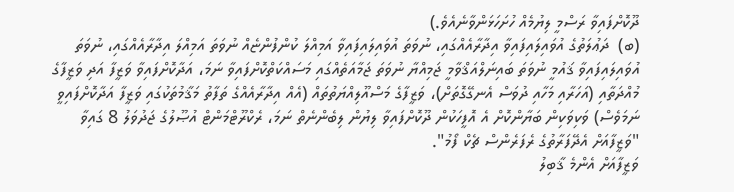ދޫކޮށްފައިވާ ރަސްމީ ލިޔުމެއް ހުށަހަޅަންވާނެއެވެ.)
(ބ)  ދަޢުލަތުގެ އުވައިލައިފައިވާ އިދާރާއެއްގައި، ނުވަތަ އުވައިލައިފައިވާ އަމިއްލަ ކުންފުންޏެއް ނުވަތަ އަމިއްލަ އިދާރާއެއްގައި، ނުވަތަ އުވައިލައިފައިވާ ޤައުމީ ނުވަތަ ބައިނަލްއަޤްވާމީ ޖަމިއްޔާ ނުވަތަ ޖަމާއަތެއްގައި މަސައްކަތްކޮށްފައިވާ ނަމަ، އަދާކޮށްފައިވާ ވަޒީފާ އަދި ވަޒީފާގެ މުއްދަތާއި (އަހަރާއި މަހާއި ދުވަސް އެނގޭގޮތަށް)، ވަޒީފާގެ މަސްއޫލިއްޔަތުތައް (އެއް އިދާރާއެއްގެ ތަފާތު މަޤާމުތަކުގައި ވަޒީފާ އަދާކޮށްފައިވީ ނަމަވެސް) ވަކިވަކިން ބަޔާންކޮށް އެ އޮފީހަކުން ދޫކޮށްފައިވާ ލިޔުން ލިބެންނެތް ނަމަ، ރެކްރޫޓްމަންޓް އުޞޫލުގެ ޖަދުވަލު 8 ގައިވާ "ވަޒީފާއަށް އެދޭފަރާތުގެ ރެފަރެންސް ޗެކް ފޯމު".
ވަޒީފާއަށް އެންމެ ޤާބިލު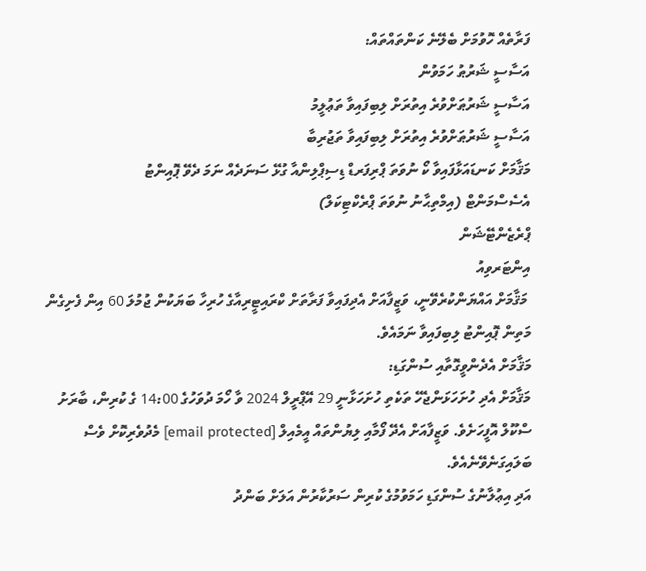ފަރާތެއް ހޮވުމަށް ބެލޭނެ ކަންތައްތައް:
އަސާސީ ޝަރުޠު ހަމަވުން
އަސާސީ ޝަރުޠަށްވުރެ އިތުރަށް ލިބިފައިވާ ތަޢުލީމު
އަސާސީ ޝަރުޠަށްވުރެ އިތުރަށް ލިބިފައިވާ ތަޖުރިބާ
މަޤާމަށް ކަނޑައަޅާފައިވާ ކޯ ނުވަތަ ޕްރިފަރޑް ޑިސިޕްލިންއާ ގުޅޭ ސަނަދެއް ނަމަ ދެވޭ ޕޮއިންޓު
އެސެސްމަންޓް (އިމްތިޙާނު ނުވަތަ ޕްރެކްޓިކަލް)
ޕްރެޒެންޓޭޝަން
އިންޓަރވިއު
 މަޤާމަށް އައްޔަންކުރެވޭނީ، ވަޒީފާއަށް އެދިފައިވާ ފަރާތަށް ކްރައިޓީރިއާގެ ހުރިހާ ބަޔަކުން ޖުމުލަ 60 އިން ފެށިގެން މަތިން ޕޮއިންޓު ލިބިފައިވާ ނަމައެވެ.
މަޤާމަށް އެދެންވީގޮތާއި ސުންގަޑި:
މަޤާމަށް އެދި ހުށަހަޅަންޖެހޭ ތަކެތި ހުށަހަޅާނީ 29 އޭޕްރީލް 2024 ވާ ހޯމަ ދުވަހުގެ 14:00 ގެ ކުރިން، ބާރަށު ސްކޫލް އޮފީހަށެވެ. ވަޒީފާއަށް އެދޭ ފޯމާއި ލިޔުންތައް އީމެއިލް [email protected] މެދުވެރިކޮށް ވެސް ބަލައިގަނެވޭނެއެވެ.
އަދި އިޢުލާނުގެ ސުންގަޑި ހަމަވުމުގެ ކުރިން ސަރުކާރުން އަލަށް ބަންދު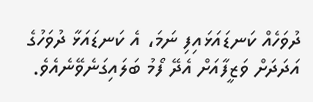ދުވަހެއް ކަނޑައަޅައިފި ނަމަ، އެ ކަނޑައަޅާ ދުވަހުގެ އަދަދަށް ވަޒީފާއަށް އެދޭ ފޯމު ބަލައިގަނެވޭނެއެވެ.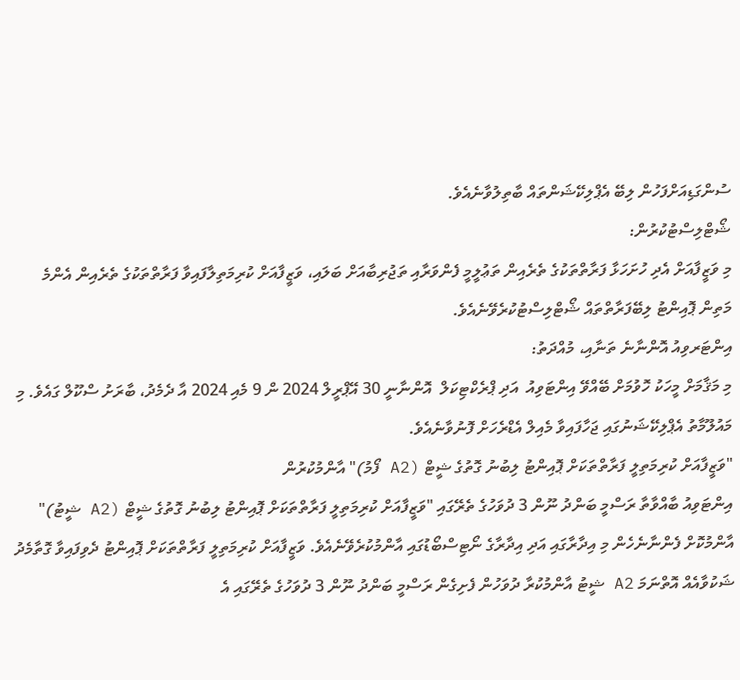ސުންގަޑިއަށްފަހުން ލިބޭ އެޕްލިކޭޝަންތައް ބާތިލުވާނެއެވެ.
ޝޯޓްލިސްޓުކުރުން:
މި ވަޒީފާއަށް އެދި ހުށަހަޅާ ފަރާތްތަކުގެ ތެރެއިން ތަޢުލީމީ ފެންވަރާއި ތަޖުރިބާއަށް ބަލައި، ވަޒީފާއަށް ކުރިމަތިލާފައިވާ ފަރާތްތަކުގެ ތެރެއިން އެންމެ މަތިން ޕޮއިންޓު ލިބޭފަރާތްތައް ޝޯޓްލިސްޓުކުރެވޭނެއެވެ.
އިންޓަރވިއު އޮންނާނެ ތަނާއި، މުއްދަތު:
މި މަޤާމަށް މީހަކު ހޮވުމަށް ބޭއްވޭ އިންޓަވިއު  އަދި ޕްރެކްޓިކަލް  އޮންނާނީ 30 އޭޕްރީލް 2024 ން 9 މެއި 2024 އާ ދެމެދު، ބާރަށު ސްކޫލް ގައެވެ. މި މައުލޫމާތު އެޕްލިކޭޝަނުގައި ޖަހާފައިވާ މެއިލް އެޑްރެހަށް ފޮނުވާނެއެވެ.
"ވަޒީފާއަށް ކުރިމަތިލީ ފަރާތްތަކަށް ޕޮއިންޓު ލިބުނު ގޮތުގެ ޝީޓް (A2 ފޯމު)" އާންމުކުރުން
އިންޓަވިއު ބާއްވާތާ ރަސްމީ ބަންދު ނޫން 3 ދުވަހުގެ ތެރޭގައި "ވަޒީފާއަށް ކުރިމަތިލީ ފަރާތްތަކަށް ޕޮއިންޓު ލިބުނު ގޮތުގެ ޝީޓް (A2 ޝީޓު)" އާންމުކޮށް ފެންނާނެހެން މި އިދާރާގައި އަދި އިދާރާގެ ނޯޓިސްބޯޑުގައި އާންމުކުރެވޭނެއެވެ. ވަޒީފާއަށް ކުރިމަތިލީ ފަރާތްތަކަށް ޕޮއިންޓު ދެވިފައިވާ ގޮތާމެދު ޝަކުވާއެއް އޮތްނަމަ A2 ޝީޓު އާންމުކުރާ ދުވަހުން ފެށިގެން ރަސްމީ ބަންދު ނޫން 3 ދުވަހުގެ ތެރޭގައި އެ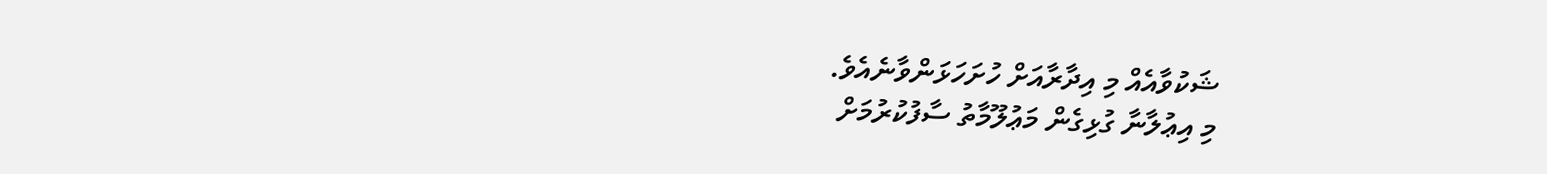ޝަކުވާއެއް މި އިދާރާއަށް ހުށަހަޅަންވާނެއެވެ.
މި އިޢުލާނާ ގުޅިގެން މަޢުލޫމާތު ސާފުކުރުމަށް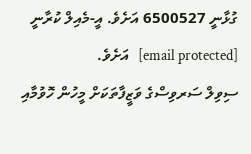ގުޅާނީ 6500527 އަށެވެ. އީ-މެއިލް ކުރާނީ   [email protected]   އަށެވެ.
ސިވިލް ސަރވިސްގެ ވަޒީފާތަކަށް މީހުން ހޮވުމާއި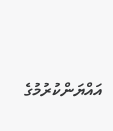އައްޔަންކުރުމުގެ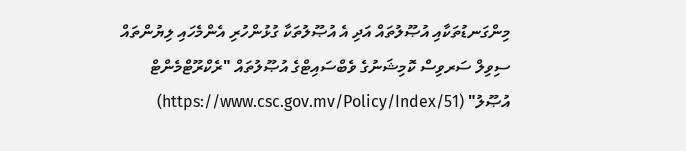މިންގަނޑުތަކާއި އުޞޫލުތައް އަދި އެ އުޞޫލުތަކާ ގުޅުންހުރި އެންމެހައި ލިޔުންތައް ސިވިލް ސަރވިސް ކޮމިޝަނުގެ ވެބްސައިޓްގެ އުޞޫލުތައް "ރެކްރޫޓްމެންޓް އުޞޫލު" (https://www.csc.gov.mv/Policy/Index/51)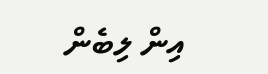އިން ލިބެން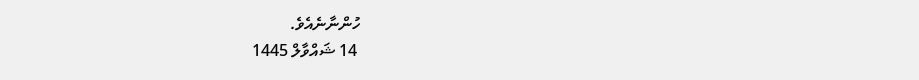ހުންނާނެއެވެ.
 14 ޝައްވާލް 1445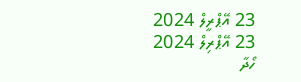23 އޭޕްރީލް 2024
23 އޭޕްރިލް 2024
ހޯދާ